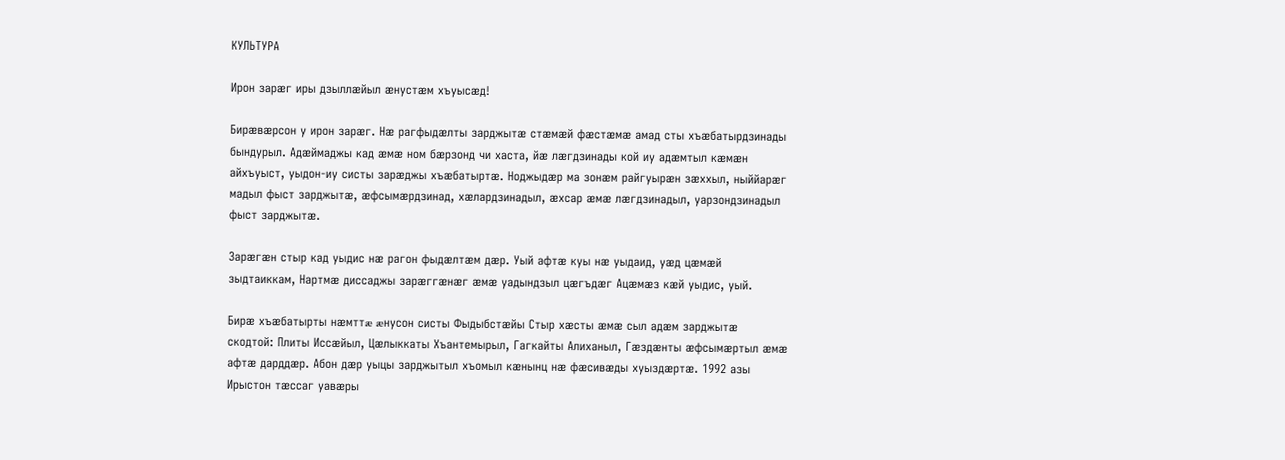КУЛЬТУРА

Ирон зарæг иры дзыллæйыл æнустæм хъуысæд!

Бирæвæрсон у ирон зарæг. Нæ рагфыдæлты зарджытæ стæмæй фæстæмæ амад сты хъæбатырдзинады бындурыл. Адæймаджы кад æмæ ном бæрзонд чи хаста, йæ лæгдзинады кой иу адæмтыл кæмæн айхъуыст, уыдон-иу систы зарæджы хъæбатыртæ. Ноджыдæр ма зонæм райгуырæн зæххыл, ныййарæг мадыл фыст зарджытæ, æфсымæрдзинад, хæлардзинадыл, æхсар æмæ лæгдзинадыл, уарзондзинадыл фыст зарджытæ.

Зарæгæн стыр кад уыдис нæ рагон фыдæлтæм дæр. Уый афтæ куы нæ уыдаид, уæд цæмæй зыдтаиккам, Нартмæ диссаджы зарæггæнæг æмæ уадындзыл цæгъдæг Ацæмæз кæй уыдис, уый.

Бирæ хъæбатырты нæмттæ æнусон систы Фыдыбстæйы Стыр хæсты æмæ сыл адæм зарджытæ скодтой: Плиты Иссæйыл, Цæлыккаты Хъантемырыл, Гагкайты Алиханыл, Гæздæнты æфсымæртыл æмæ афтæ дарддæр. Абон дæр уыцы зарджытыл хъомыл кæнынц нæ фæсивæды хуыздæртæ. 1992 азы Ирыстон тæссаг уавæры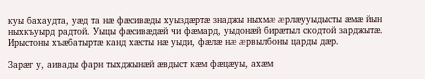куы бахаудта, уæд та нæ фæсивæды хуыздæртæ знаджы ныхмæ æрлæууыдысты æмæ йын ныхкъуырд радтой. Уыцы фæсивæдæй чи фæмард, уыдонæй бирæтыл скодтой зарджытæ. Ирыстоны хъæбатыртæ канд хæсты нæ уыди, фæлæ нæ æрвылбоны царды дæр.

Зарæг у, аивады фарн тыхджынæй æвдыст кæм фæцæуы, ахæм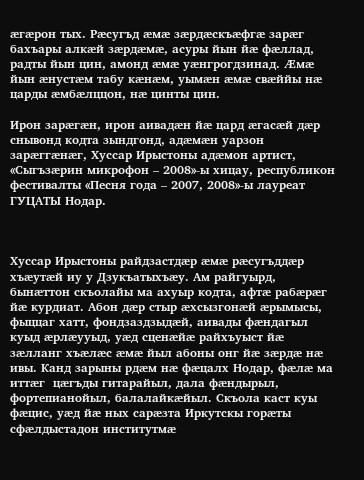æгæрон тых. Рæсугъд æмæ зæрдæскъæфгæ зарæг бахъары алкæй зæрдæмæ, асуры йын йæ фæллад, радты йын цин, амонд æмæ уæнгрогдзинад. Æмæ йын æнустæм табу кæнæм, уымæн æмæ свæййы нæ царды æмбæлццон, нæ цинты цин.

Ирон зарæгæн, ирон аивадæн йæ цард æгасæй дæр снывонд кодта зындгонд, адæмæн уарзон зарæггæнæг, Хуссар Ирыстоны адæмон артист, «Сыгъзæрин микрофон – 2008»-ы хицау, республикон фестивалты «Песня года – 2007, 2008»-ы лауреат ГУЦАТЫ Нодар.



Хуссар Ирыстоны райдзастдæр æмæ рæсугъддæр хъæутæй иу у Дзукъатыхъæу. Ам райгуырд, бынæттон скъолайы ма ахуыр кодта, афтæ рабæрæг йæ курдиат. Абон дæр стыр æхсызгонæй æрымысы, фыццаг хатт, фондзаздзыдæй, аивады фæндагыл куыд æрлæууыд, уæд сценæйæ райхъуыст йæ зæлланг хъæлæс æмæ йыл абоны онг йæ зæрдæ нæ ивы. Канд зарыны рдæм нæ фæцалх Нодар, фæлæ ма иттæг  цæгъды гитарайыл, дала фæндырыл, фортепианойыл, балалайкæйыл. Скъола каст куы фæцис, уæд йæ ных сарæзта Иркутскы горæты сфæлдыстадон институтмæ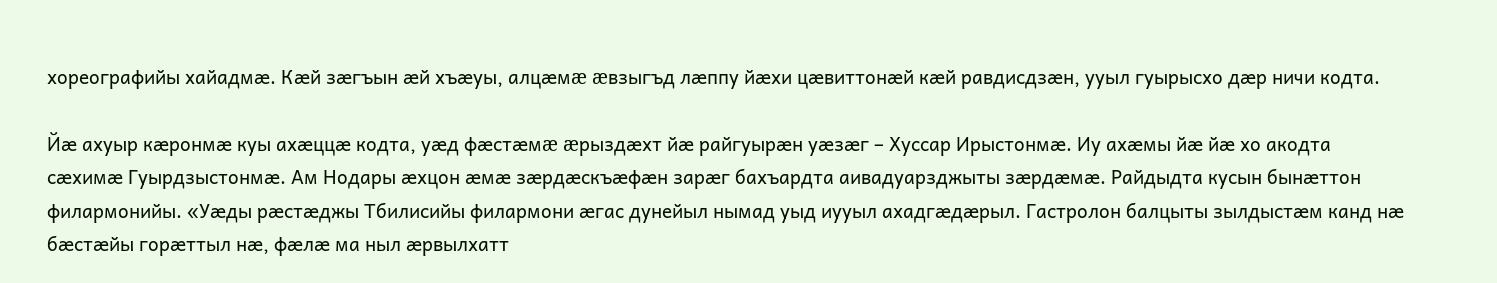хореографийы хайадмæ. Кæй зæгъын æй хъæуы, алцæмæ æвзыгъд лæппу йæхи цæвиттонæй кæй равдисдзæн, ууыл гуырысхо дæр ничи кодта.

Йæ ахуыр кæронмæ куы ахæццæ кодта, уæд фæстæмæ æрыздæхт йæ райгуырæн уæзæг – Хуссар Ирыстонмæ. Иу ахæмы йæ йæ хо акодта сæхимæ Гуырдзыстонмæ. Ам Нодары æхцон æмæ зæрдæскъæфæн зарæг бахъардта аивадуарзджыты зæрдæмæ. Райдыдта кусын бынæттон филармонийы. «Уæды рæстæджы Тбилисийы филармони æгас дунейыл нымад уыд иууыл ахадгæдæрыл. Гастролон балцыты зылдыстæм канд нæ бæстæйы горæттыл нæ, фæлæ ма ныл æрвылхатт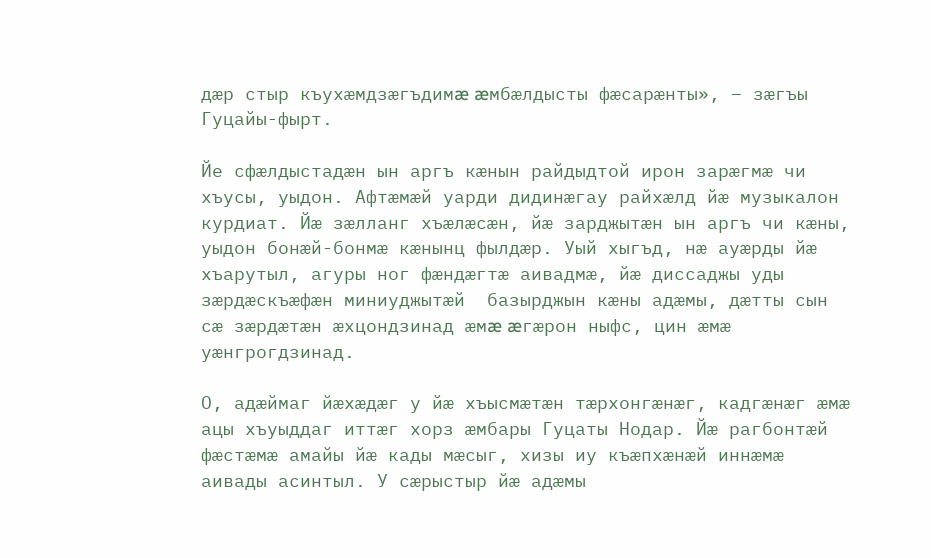дæр стыр къухæмдзæгъдимæ æмбæлдысты фæсарæнты», – зæгъы Гуцайы-фырт.

Йе сфæлдыстадæн ын аргъ кæнын райдыдтой ирон зарæгмæ чи хъусы, уыдон. Афтæмæй уарди дидинæгау райхæлд йæ музыкалон курдиат. Йæ зæлланг хъæлæсæн, йæ зарджытæн ын аргъ чи кæны, уыдон бонæй-бонмæ кæнынц фылдæр. Уый хыгъд, нæ ауæрды йæ хъарутыл, агуры ног фæндæгтæ аивадмæ, йæ диссаджы уды зæрдæскъæфæн миниуджытæй  базырджын кæны адæмы, дæтты сын сæ зæрдæтæн æхцондзинад æмæ æгæрон ныфс, цин æмæ уæнгрогдзинад.

О, адæймаг йæхæдæг у йæ хъысмæтæн тæрхонгæнæг, кадгæнæг æмæ ацы хъуыддаг иттæг хорз æмбары Гуцаты Нодар. Йæ рагбонтæй фæстæмæ амайы йæ кады мæсыг, хизы иу къæпхæнæй иннæмæ аивады асинтыл. У сæрыстыр йæ адæмы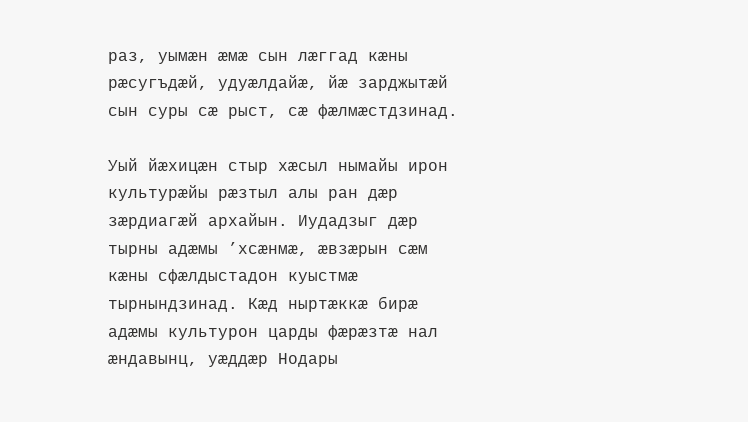раз, уымæн æмæ сын лæггад кæны рæсугъдæй, удуæлдайæ, йæ зарджытæй сын суры сæ рыст, сæ фæлмæстдзинад.

Уый йæхицæн стыр хæсыл нымайы ирон культурæйы рæзтыл алы ран дæр зæрдиагæй архайын. Иудадзыг дæр тырны адæмы ’хсæнмæ, æвзæрын сæм кæны сфæлдыстадон куыстмæ тырнындзинад. Кæд ныртæккæ бирæ адæмы культурон царды фæрæзтæ нал æндавынц, уæддæр Нодары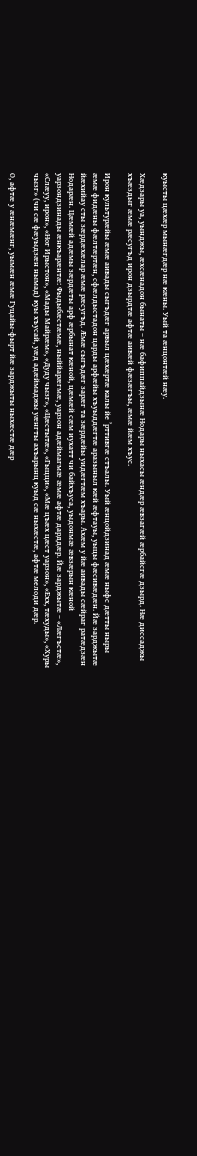куысты цæхæр мынæгдæр нæ кæны. Уый та æнцонтæй нæу.

Хæдзары уа, уынджы, æхсæнадон бынаты – нæ бафиппайдзынæ Нодары ныхасы æндæр æвзагæй æрбайсгæ дзырд. Нæ диссаджы хъæздыг æмæ рæсугъд ирон дзырдтæ афтæ аивæй фæзæгъы, æмæ йæм хъус.

Ирон культурæйы æмæ аивады сыгъдæг арвыл цæхæртæ калы йе ’рттивгæ стъалы. Уый æнцойдзинад æмæ ныфс дæтты ныры æмæ фидæны фæлтæртæн, сфæлдыстадон царды арфæйы хъуыддæгтæ аразыныл кæй æфтауы, уыцы фæсивæдæн. Йæ зарджытæ йæхийау сты зæрдæхæлар æмæ рæсугъд. Æмæ сыгъдæг зарæг та зæрдæйы уидæгтæм хъары. Ахæм у йæ аивады сæйраг ратæдзæн Нодарæн. Цæмæй адæмы зæрдæты арф æрбынат кæной, цæмæй сæм иухатт чи байхъуса, уыдонмæ æвзæрын кæной уарзондзинады æнкъарæнтæ: Фыдыбæстæмæ, ныййарæгмæ, уарзон адæймагмæ æмæ афтæ дарддæр. Йæ зарджытæ – «Лæгъстæ», «Слæуу, ирон», «Ног Ирыстон», «Мады Майрæм», «Дуду чызг», «Цæстытæ», «Гыцци», «Мæ цъæх цæст уарзон», «Ехх, тæхуды», «Хуры чызг» (чи сæ фæуыдзæн нымад) куы хъусай, уæд адæймаджы уæнгты ахъарынц куыд сæ ныхæстæ, афтæ мелоди дæр.

О, афтæ у æнæмæнг, уымæн æмæ Гуцайы-фырт йæ зарджыты ныхæстæ дæр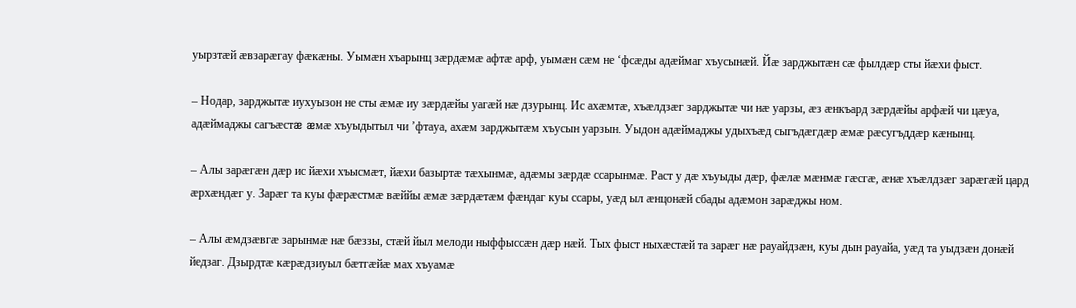уырзтæй æвзарæгау фæкæны. Уымæн хъарынц зæрдæмæ афтæ арф, уымæн сæм не ‘фсæды адæймаг хъусынæй. Йæ зарджытæн сæ фылдæр сты йæхи фыст.

– Нодар, зарджытæ иухуызон не сты æмæ иу зæрдæйы уагæй нæ дзурынц. Ис ахæмтæ, хъæлдзæг зарджытæ чи нæ уарзы, æз æнкъард зæрдæйы арфæй чи цæуа, адæймаджы сагъæстæ æмæ хъуыдытыл чи ’фтауа, ахæм зарджытæм хъусын уарзын. Уыдон адæймаджы удыхъæд сыгъдæгдæр æмæ рæсугъддæр кæнынц.

– Алы зарæгæн дæр ис йæхи хъысмæт, йæхи базыртæ тæхынмæ, адæмы зæрдæ ссарынмæ. Раст у дæ хъуыды дæр, фæлæ мæнмæ гæсгæ, æнæ хъæлдзæг зарæгæй цард æрхæндæг у. Зарæг та куы фæрæстмæ вæййы æмæ зæрдæтæм фæндаг куы ссары, уæд ыл æнцонæй сбады адæмон зарæджы ном.

– Алы æмдзæвгæ зарынмæ нæ бæззы, стæй йыл мелоди ныффыссæн дæр нæй. Тых фыст ныхæстæй та зарæг нæ рауайдзæн, куы дын рауайа, уæд та уыдзæн донæй йедзаг. Дзырдтæ кæрæдзиуыл бæтгæйæ мах хъуамæ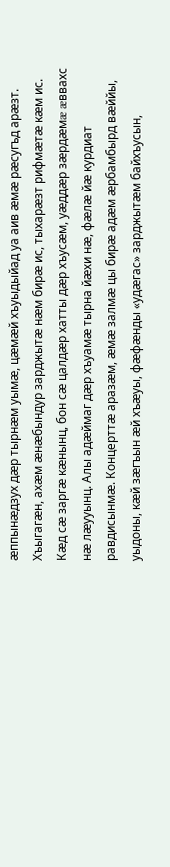æппынæдзух дæр тырнæм уымæ, цæмæй хъуыдыйад уа аив æмæ рæсугъд арæзт. Хъыгагæн, ахæм æнæбындур зарджытæ нæм бирæ ис, тыхарæзт рифмæтæ кæм ис. Кæд сæ заргæ кæнынц, бон сæ цалдæр хатты дæр хъусæм, уæддæр зæрдæмæ æввахс нæ лæууынц. Алы адæймаг дæр хъуамæ тырна йæхи нæ, фæлæ йæ курдиат равдисынмæ. Концерттæ аразæм, æмæ залмæ цы бирæ адæм æрбамбырд вæййы, уыдоны, кæй зæгъын æй хъæуы, фæфæнды «удæгас» зарджытæм байхъусын,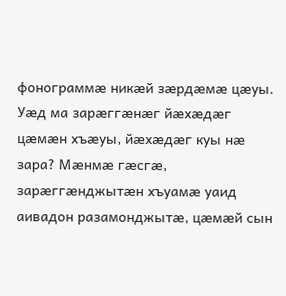фонограммæ никæй зæрдæмæ цæуы. Уæд ма зарæггæнæг йæхæдæг цæмæн хъæуы, йæхæдæг куы нæ зара? Мæнмæ гæсгæ, зарæггæнджытæн хъуамæ уаид аивадон разамонджытæ, цæмæй сын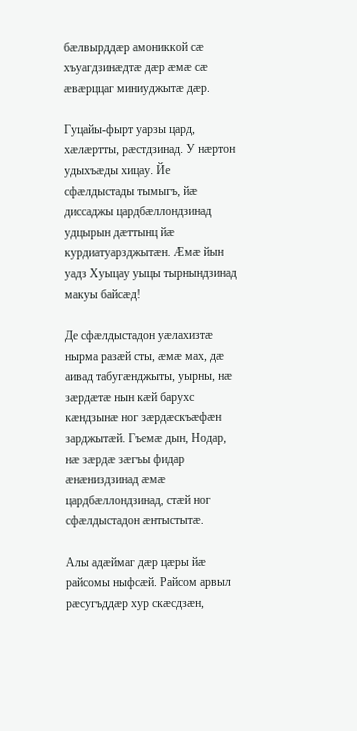бæлвырддæр амониккой сæ хъуагдзинæдтæ дæр æмæ сæ æвæрццаг миниуджытæ дæр.

Гуцайы-фырт уарзы цард, хæлæртты, рæстдзинад. У нæртон удыхъæды хицау. Йе сфæлдыстады тымыгъ, йæ диссаджы цардбæллондзинад удцырын дæттынц йæ курдиатуарзджытæн. Æмæ йын уадз Хуыцау уыцы тырнындзинад макуы байсæд!

Де сфæлдыстадон уæлахизтæ нырма разæй сты, æмæ мах, дæ аивад табугæнджыты, уырны, нæ зæрдæтæ нын кæй барухс кæндзынæ ног зæрдæскъæфæн зарджытæй. Гъемæ дын, Нодар, нæ зæрдæ зæгъы фидар æнæниздзинад æмæ цардбæллондзинад, стæй ног сфæлдыстадон æнтыстытæ.

Алы адæймаг дæр цæры йæ райсомы ныфсæй. Райсом арвыл рæсугъддæр хур скæсдзæн,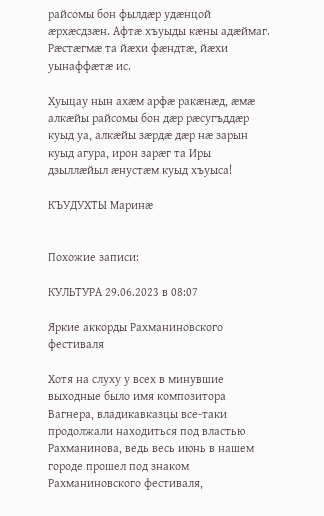райсомы бон фылдæр удæнцой æрхæсдзæн. Афтæ хъуыды кæны адæймаг. Рæстæгмæ та йæхи фæндтæ, йæхи уынаффæтæ ис.

Хуыцау нын ахæм арфæ ракæнæд, æмæ алкæйы райсомы бон дæр рæсугъддæр куыд уа, алкæйы зæрдæ дæр нæ зарын куыд агура, ирон зарæг та Иры дзыллæйыл æнустæм куыд хъуыса!

КЪУДУХТЫ Маринæ


Похожие записи:

КУЛЬТУРА 29.06.2023 в 08:07

Яркие аккорды Рахманиновского фестиваля

Хотя на слуху у всех в минувшие выходные было имя композитора Вагнера, владикавказцы все-таки продолжали находиться под властью Рахманинова, ведь весь июнь в нашем городе прошел под знаком Рахманиновского фестиваля,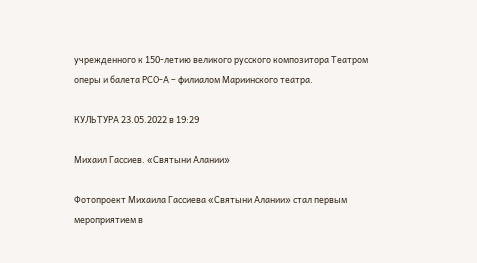учрежденного к 150-летию великого русского композитора Театром оперы и балета РСО-А – филиалом Мариинского театра.

КУЛЬТУРА 23.05.2022 в 19:29

Михаил Гассиев. «Святыни Алании»

Фотопроект Михаила Гассиева «Святыни Алании» стал первым мероприятием в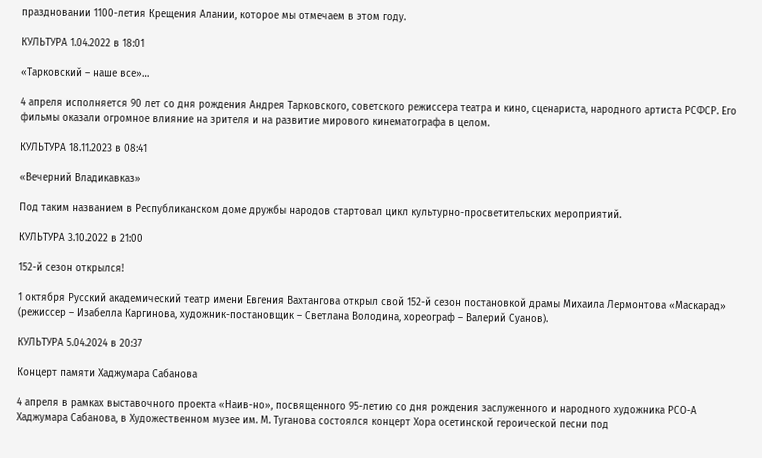праздновании 1100-летия Крещения Алании, которое мы отмечаем в этом году.

КУЛЬТУРА 1.04.2022 в 18:01

«Тарковский – наше все»…

4 апреля исполняется 90 лет со дня рождения Андрея Тарковского, советского режиссера театра и кино, сценариста, народного артиста РСФСР. Его фильмы оказали огромное влияние на зрителя и на развитие мирового кинематографа в целом.

КУЛЬТУРА 18.11.2023 в 08:41

«Вечерний Владикавказ»

Под таким названием в Республиканском доме дружбы народов стартовал цикл культурно-просветительских мероприятий.

КУЛЬТУРА 3.10.2022 в 21:00

152-й сезон открылся!

1 октября Русский академический театр имени Евгения Вахтангова открыл свой 152-й сезон постановкой драмы Михаила Лермонтова «Маскарад» (режиссер – Изабелла Каргинова, художник-постановщик – Светлана Володина, хореограф – Валерий Суанов).

КУЛЬТУРА 5.04.2024 в 20:37

Концерт памяти Хаджумара Сабанова

4 апреля в рамках выставочного проекта «Наив-но», посвященного 95-летию со дня рождения заслуженного и народного художника РСО-А Хаджумара Сабанова, в Художественном музее им. М. Туганова состоялся концерт Хора осетинской героической песни под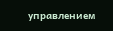управлением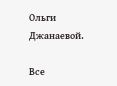Ольги Джанаевой.

Все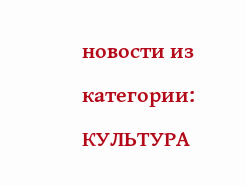новости из категории: КУЛЬТУРА